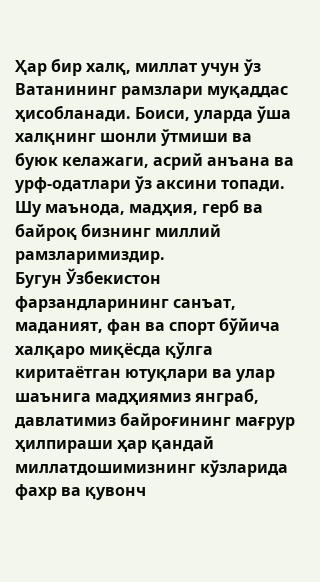Ҳар бир халқ, миллат учун ўз Ватанининг рамзлари муқаддас ҳисобланади. Боиси, уларда ўша халқнинг шонли ўтмиши ва буюк келажаги, асрий анъана ва урф-одатлари ўз аксини топади. Шу маънода, мадҳия, герб ва байроқ бизнинг миллий рамзларимиздир.
Бугун Ўзбекистон фарзандларининг санъат, маданият, фан ва спорт бўйича халқаро миқёсда қўлга киритаётган ютуқлари ва улар шаънига мадҳиямиз янграб, давлатимиз байроғининг мағрур ҳилпираши ҳар қандай миллатдошимизнинг кўзларида фахр ва қувонч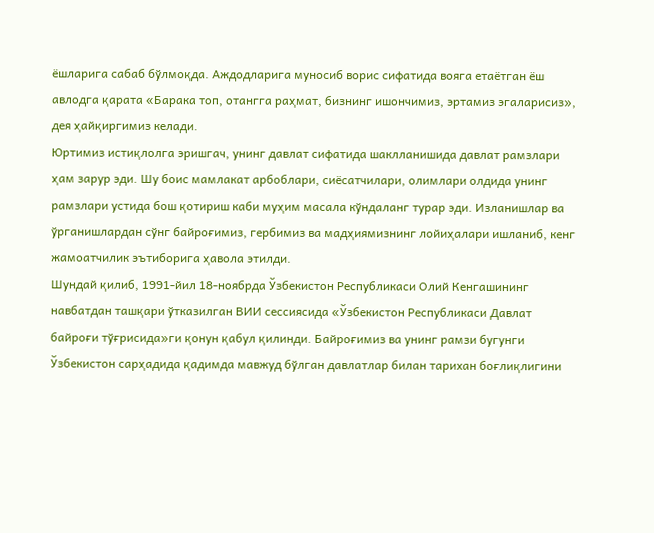ёшларига сабаб бўлмоқда. Аждодларига муносиб ворис сифатида вояга етаётган ёш авлодга қарата «Барака топ, отангга раҳмат, бизнинг ишончимиз, эртамиз эгаларисиз», дея ҳайқиргимиз келади.
Юртимиз истиқлолга эришгач, унинг давлат сифатида шаклланишида давлат рамзлари ҳам зарур эди. Шу боис мамлакат арбоблари, сиёсатчилари, олимлари олдида унинг рамзлари устида бош қотириш каби муҳим масала кўндаланг турар эди. Изланишлар ва ўрганишлардан сўнг байроғимиз, гербимиз ва мадҳиямизнинг лойиҳалари ишланиб, кенг жамоатчилик эътиборига ҳавола этилди.
Шундай қилиб, 1991-йил 18-ноябрда Ўзбекистон Республикаси Олий Кенгашининг навбатдан ташқари ўтказилган ВИИ сессиясида «Ўзбекистон Республикаси Давлат байроғи тўғрисида»ги қонун қабул қилинди. Байроғимиз ва унинг рамзи бугунги Ўзбекистон сарҳадида қадимда мавжуд бўлган давлатлар билан тарихан боғлиқлигини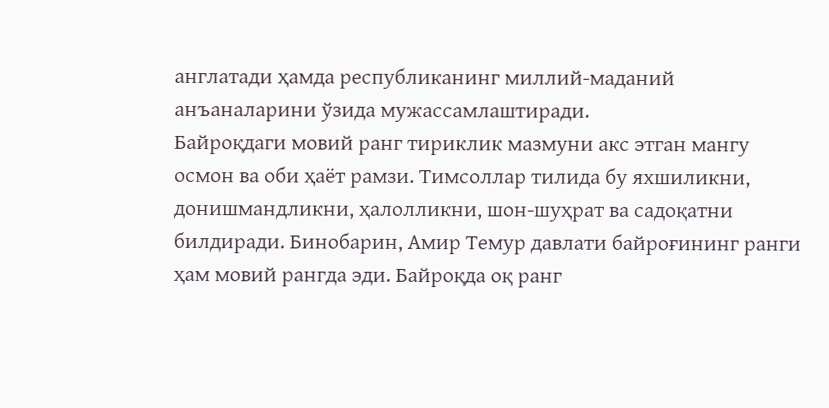англатади ҳамда республиканинг миллий-маданий анъаналарини ўзида мужассамлаштиради.
Байроқдаги мовий ранг тириклик мазмуни акс этган мангу осмон ва оби ҳаёт рамзи. Тимсоллар тилида бу яхшиликни, донишмандликни, ҳалолликни, шон-шуҳрат ва садоқатни билдиради. Бинобарин, Амир Темур давлати байроғининг ранги ҳам мовий рангда эди. Байроқда оқ ранг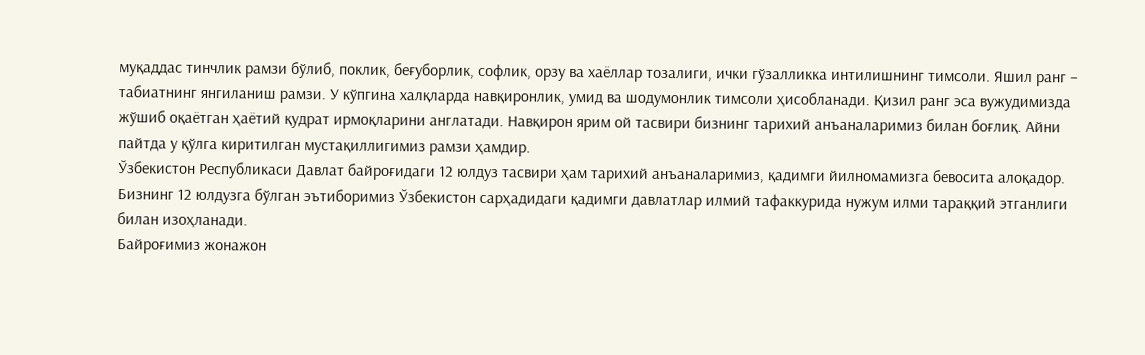муқаддас тинчлик рамзи бўлиб, поклик, беғуборлик, софлик, орзу ва хаёллар тозалиги, ички гўзалликка интилишнинг тимсоли. Яшил ранг – табиатнинг янгиланиш рамзи. У кўпгина халқларда навқиронлик, умид ва шодумонлик тимсоли ҳисобланади. Қизил ранг эса вужудимизда жўшиб оқаётган ҳаётий қудрат ирмоқларини англатади. Навқирон ярим ой тасвири бизнинг тарихий анъаналаримиз билан боғлиқ. Айни пайтда у қўлга киритилган мустақиллигимиз рамзи ҳамдир.
Ўзбекистон Республикаси Давлат байроғидаги 12 юлдуз тасвири ҳам тарихий анъаналаримиз, қадимги йилномамизга бевосита алоқадор. Бизнинг 12 юлдузга бўлган эътиборимиз Ўзбекистон сарҳадидаги қадимги давлатлар илмий тафаккурида нужум илми тараққий этганлиги билан изоҳланади.
Байроғимиз жонажон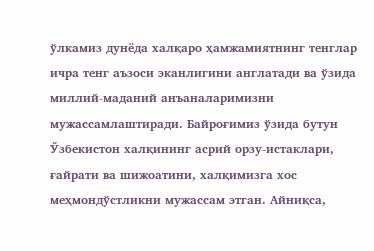ўлкамиз дунёда халқаро ҳамжамиятнинг тенглар ичра тенг аъзоси эканлигини англатади ва ўзида миллий-маданий анъаналаримизни мужассамлаштиради. Байроғимиз ўзида бутун Ўзбекистон халқининг асрий орзу-истаклари, ғайрати ва шижоатини, халқимизга хос меҳмондўстликни мужассам этган. Айниқса,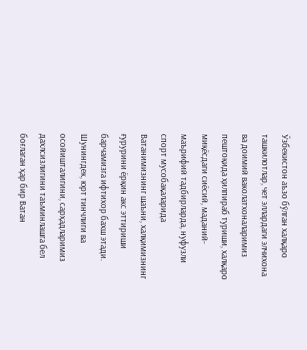Ўзбекистон аъзо бўлган халқаро ташкилотлар, чет эллардаги элчихона ва доимий ваколатхоналаримиз пештоқида ҳилпираб туриши, халқаро миқёсдаги сиёсий, маданий-маърифий тадбирларда, нуфузли спорт мусобақаларида Ватанимизнинг шаъни, халқимизнинг ғурурини ёрқин акс эттириши барчамизга ифтихор бахш этади. Шунингдек, юрт тинчлиги ва осойишталигини, сарҳадларимиз дахлсизлигини таъминлашга бел боғлаган ҳар бир Ватан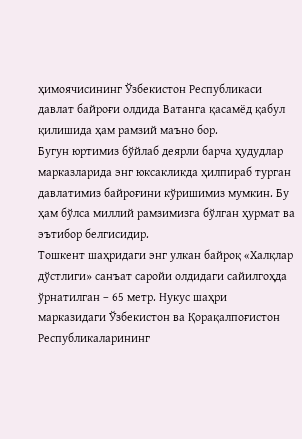ҳимоячисининг Ўзбекистон Республикаси давлат байроғи олдида Ватанга қасамёд қабул қилишида ҳам рамзий маъно бор.
Бугун юртимиз бўйлаб деярли барча ҳудудлар марказларида энг юксакликда ҳилпираб турган давлатимиз байроғини кўришимиз мумкин. Бу ҳам бўлса миллий рамзимизга бўлган ҳурмат ва эътибор белгисидир.
Тошкент шаҳридаги энг улкан байроқ «Халқлар дўстлиги» санъат саройи олдидаги сайилгоҳда ўрнатилган – 65 метр. Нукус шаҳри марказидаги Ўзбекистон ва Қорақалпоғистон Республикаларининг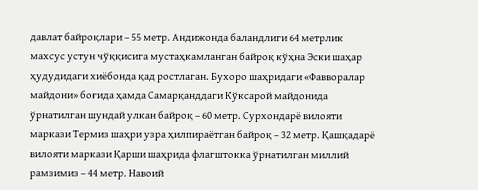давлат байроқлари – 55 метр. Андижонда баландлиги 64 метрлик махсус устун чўққисига мустаҳкамланган байроқ кўҳна Эски шаҳар ҳудудидаги хиёбонда қад ростлаган. Бухоро шаҳридаги «Фавворалар майдони» боғида ҳамда Самарқанддаги Кўксарой майдонида ўрнатилган шундай улкан байроқ – 60 метр. Сурхондарё вилояти маркази Термиз шаҳри узра ҳилпираётган байроқ – 32 метр. Қашқадарё вилояти маркази Қарши шаҳрида флагштокка ўрнатилган миллий рамзимиз – 44 метр. Навоий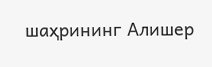шаҳрининг Алишер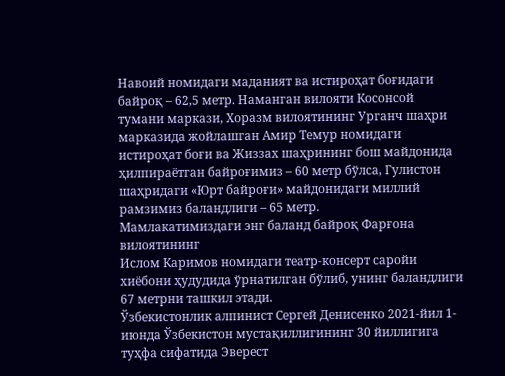Навоий номидаги маданият ва истироҳат боғидаги байроқ – 62,5 метр. Наманган вилояти Косонсой тумани маркази, Хоразм вилоятининг Урганч шаҳри марказида жойлашган Амир Темур номидаги истироҳат боғи ва Жиззах шаҳрининг бош майдонида ҳилпираётган байроғимиз – 60 метр бўлса, Гулистон шаҳридаги «Юрт байроғи» майдонидаги миллий рамзимиз баландлиги – 65 метр.
Мамлакатимиздаги энг баланд байроқ Фарғона вилоятининг
Ислом Каримов номидаги театр-консерт саройи хиёбони ҳудудида ўрнатилган бўлиб, унинг баландлиги 67 метрни ташкил этади.
Ўзбекистонлик алпинист Сергей Денисенко 2021-йил 1-июнда Ўзбекистон мустақиллигининг 30 йиллигига туҳфа сифатида Эверест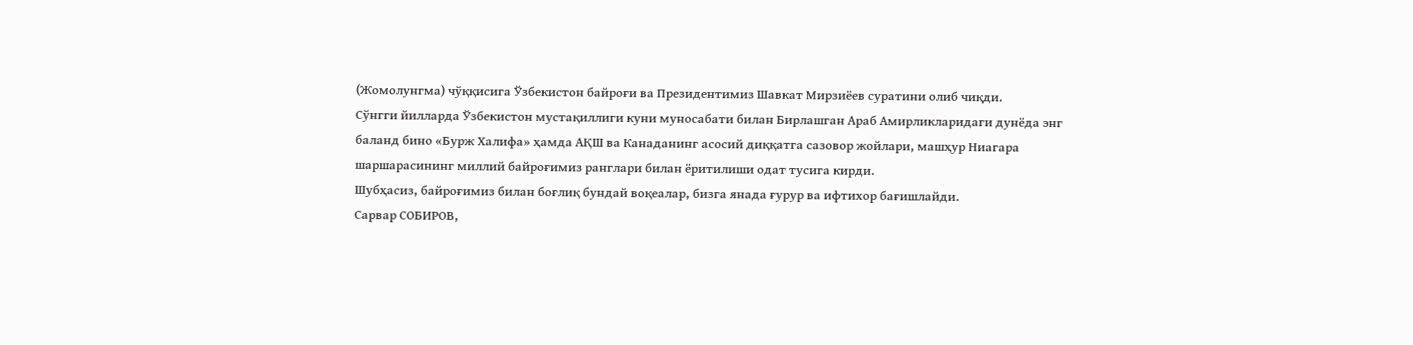(Жомолунгма) чўққисига Ўзбекистон байроғи ва Президентимиз Шавкат Мирзиёев суратини олиб чиқди.
Сўнгги йилларда Ўзбекистон мустақиллиги куни муносабати билан Бирлашган Араб Амирликларидаги дунёда энг баланд бино «Бурж Халифа» ҳамда АҚШ ва Канаданинг асосий диққатга сазовор жойлари, машҳур Ниагара шаршарасининг миллий байроғимиз ранглари билан ёритилиши одат тусига кирди.
Шубҳасиз, байроғимиз билан боғлиқ бундай воқеалар, бизга янада ғурур ва ифтихор бағишлайди.
Сарвар СОБИРОВ,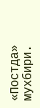«Постда» мухбири.